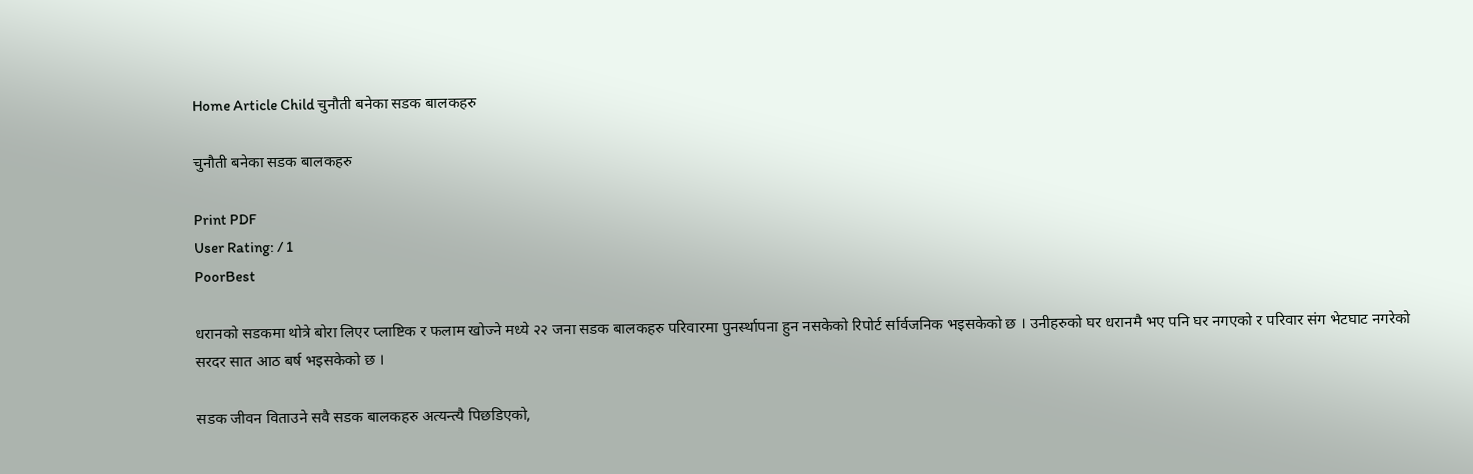Home Article Child चुनौती बनेका सडक बालकहरु

चुनौती बनेका सडक बालकहरु

Print PDF
User Rating: / 1
PoorBest

धरानको सडकमा थोत्रे बोरा लिएर प्लाष्टिक र फलाम खोज्ने मध्ये २२ जना सडक बालकहरु परिवारमा पुनर्स्थापना हुन नसकेको रिपोर्ट र्सार्वजनिक भइसकेको छ । उनीहरुको घर धरानमै भए पनि घर नगएको र परिवार संग भेटघाट नगरेको सरदर सात आठ बर्ष भइसकेको छ ।

सडक जीवन विताउने सवै सडक बालकहरु अत्यन्त्यै पिछडिएको,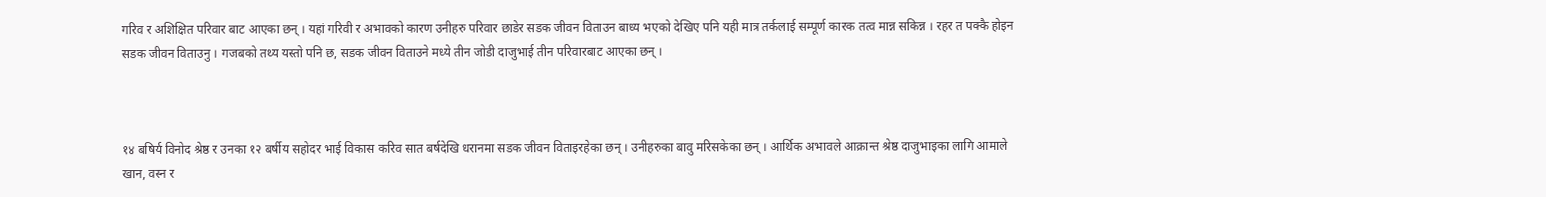गरिव र अशिक्षित परिवार बाट आएका छन् । यहां गरिवी र अभावको कारण उनीहरु परिवार छाडेर सडक जीवन विताउन बाध्य भएको देखिए पनि यही मात्र तर्कलाई सम्पूर्ण कारक तत्व मान्न सकिन्न । रहर त पक्कै होइन सडक जीवन विताउनु । गजबको तथ्य यस्तो पनि छ, सडक जीवन विताउने मध्ये तीन जोडी दाजुभाई तीन परिवारबाट आएका छन् ।



१४ बषिर्य विनोद श्रेष्ठ र उनका १२ बर्षीय सहोदर भाई विकास करिव सात बर्षदेखि धरानमा सडक जीवन विताइरहेका छन् । उनीहरुका बावु मरिसकेका छन् । आर्थिक अभावले आक्रान्त श्रेष्ठ दाजुभाइका लागि आमाले खान, वस्न र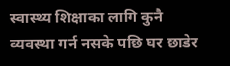स्वास्थ्य शिक्षाका लागि कुनै व्यवस्था गर्न नसके पछि घर छाडेर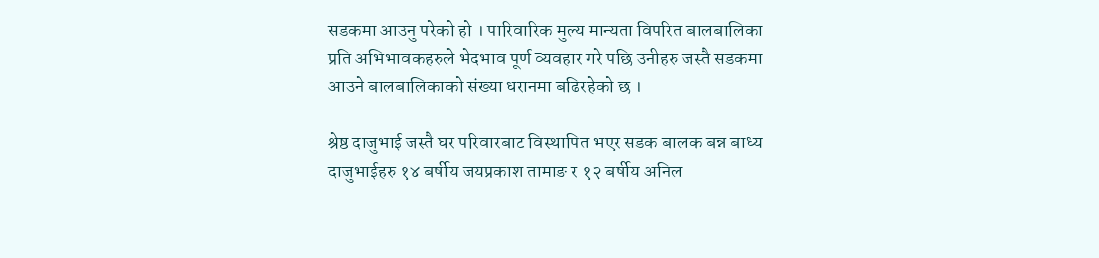सडकमा आउनु परेको हो । पारिवारिक मुल्य मान्यता विपरित बालबालिका प्रति अभिभावकहरुले भेदभाव पूर्ण व्यवहार गरे पछि उनीहरु जस्तै सडकमा आउने बालबालिकाको संख्या धरानमा बढिरहेको छ ।

श्रेष्ठ दाजुभाई जस्तै घर परिवारबाट विस्थापित भएर सडक बालक बन्न बाध्य दाजुभाईहरु १४ बर्षीय जयप्रकाश तामाङ र १२ बर्षीय अनिल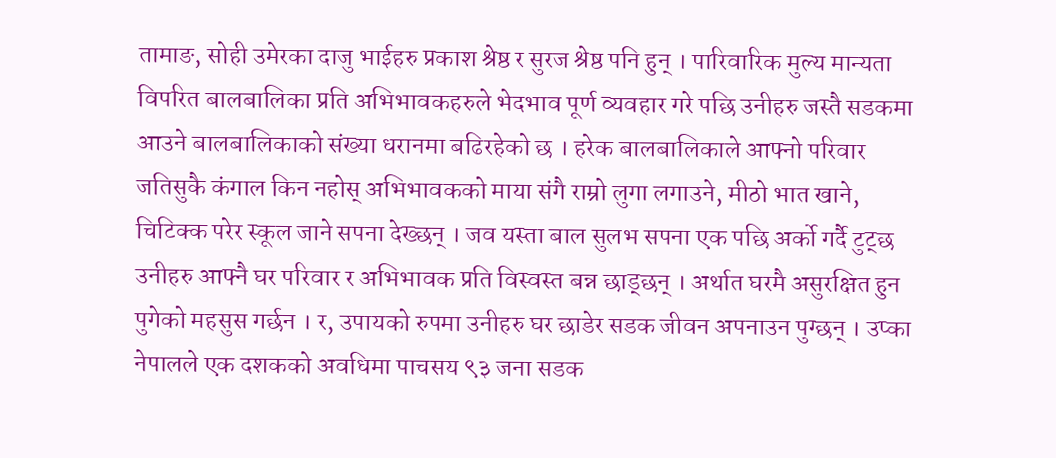तामाङ, सोही उमेरका दाजु भाईहरु प्रकाश श्रेष्ठ र सुरज श्रेष्ठ पनि हुन् । पारिवारिक मुल्य मान्यता विपरित बालबालिका प्रति अभिभावकहरुले भेदभाव पूर्ण व्यवहार गरे पछि उनीहरु जस्तै सडकमा आउने बालबालिकाको संख्या धरानमा बढिरहेको छ । हरेक बालबालिकाले आफ्नो परिवार जतिसुकै कंगाल किन नहोस् अभिभावकको माया संगै राम्रो लुगा लगाउने, मीठो भात खाने, चिटिक्क परेर स्कूल जाने सपना देख्छन् । जव यस्ता बाल सुलभ सपना एक पछि अर्को गर्दै टुट्छ उनीहरु आफ्नै घर परिवार र अभिभावक प्रति विस्वस्त बन्न छाड्छन् । अर्थात घरमै असुरक्षित हुन पुगेको महसुस गर्छन । र, उपायको रुपमा उनीहरु घर छाडेर सडक जीवन अपनाउन पुग्छन् । उप्का नेपालले एक दशकको अवधिमा पाचसय ९३ जना सडक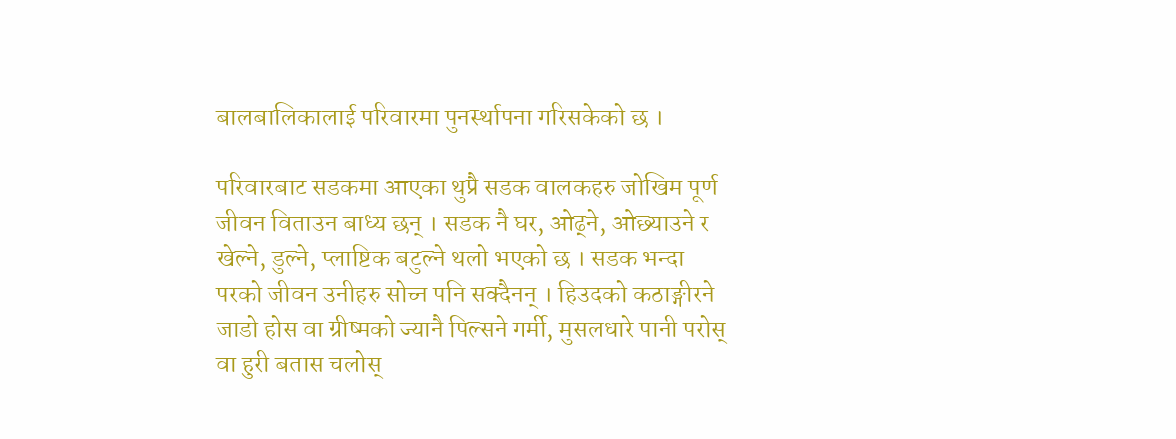बालबालिकालाई परिवारमा पुनर्स्थापना गरिसकेको छ ।

परिवारबाट सडकमा आएका थुप्रै सडक वालकहरु जोखिम पूर्ण जीवन विताउन बाध्य छन् । सडक नै घर, ओढ्ने, ओछ्याउने र खेल्ने, डुल्ने, प्लाष्टिक बटुल्ने थलो भएको छ । सडक भन्दा परको जीवन उनीहरु सोच्न पनि सक्दैनन् । हिउदको कठाङ्गीरने जाडो होस वा ग्रीष्मको ज्यानै पिल्सने गर्मी, मुसलधारे पानी परोस् वा हुरी बतास चलोस्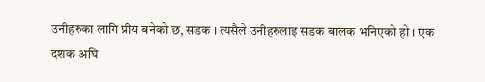उनीहरुका लागि प्रीय बनेको छ, सडक । त्यसैले उनीहरुलाइ सडक बालक भनिएको हो । एक दशक अघि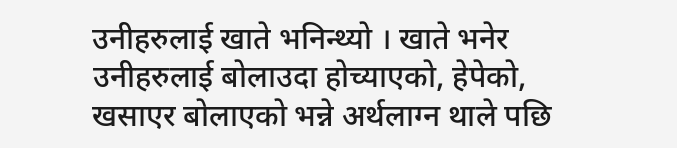उनीहरुलाई खाते भनिन्थ्यो । खाते भनेर उनीहरुलाई बोलाउदा होच्याएको, हेपेको, खसाएर बोलाएको भन्ने अर्थलाग्न थाले पछि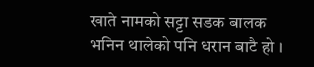खाते नामको सट्टा सडक बालक भनिन थालेको पनि धरान बाटै हो ।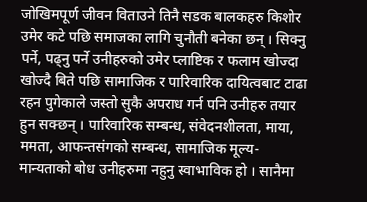जोखिमपूर्ण जीवन विताउने तिनै सडक बालकहरु किशोर उमेर कटे पछि समाजका लागि चुनौती बनेका छन् । सिक्नु पर्ने, पढ्नु पर्ने उनीहरुको उमेर प्लाष्टिक र फलाम खोज्दा खोज्दै बिते पछि सामाजिक र पारिवारिक दायित्वबाट टाढा रहन पुगेकाले जस्तो सुकै अपराध गर्न पनि उनीहरु तयार हुन सक्छन् । पारिवारिक सम्बन्ध, संवेदनशीलता, माया, ममता, आफन्तसंगको सम्बन्ध, सामाजिक मूल्य-मान्यताको बोध उनीहरुमा नहुनु स्वाभाविक हो । सानैमा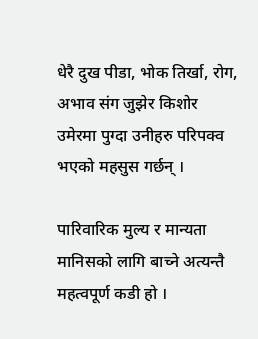धेरै दुख पीडा, भोक तिर्खा, रोग, अभाव संग जुझेर किशोर उमेरमा पुग्दा उनीहरु परिपक्व भएको महसुस गर्छन् ।

पारिवारिक मुल्य र मान्यता मानिसको लागि बाच्ने अत्यन्तै महत्वपूर्ण कडी हो ।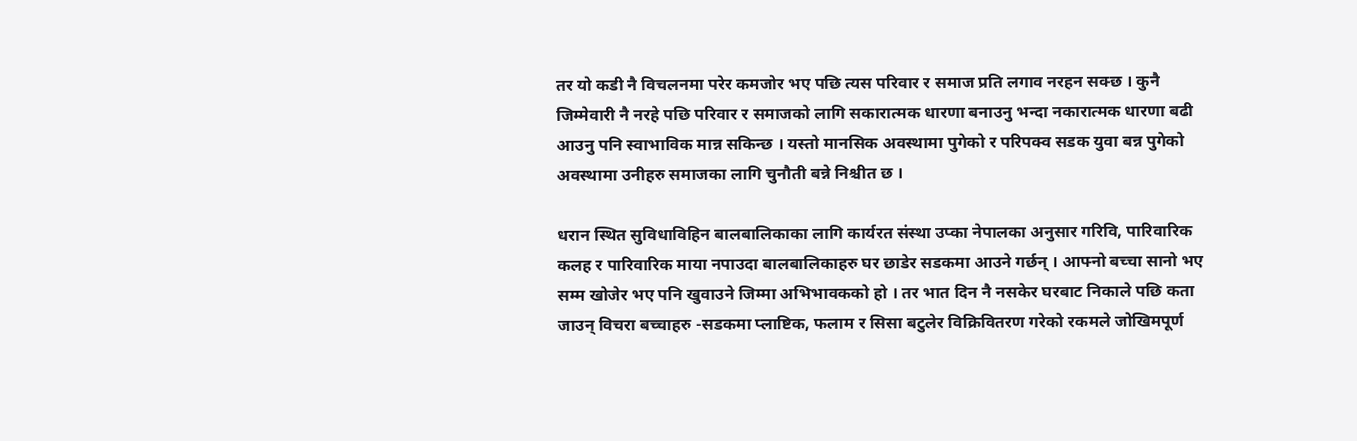तर यो कडी नै विचलनमा परेर कमजोर भए पछि त्यस परिवार र समाज प्रति लगाव नरहन सक्छ । कुनै जिम्मेवारी नै नरहे पछि परिवार र समाजको लागि सकारात्मक धारणा बनाउनु भन्दा नकारात्मक धारणा बढी आउनु पनि स्वाभाविक मान्न सकिन्छ । यस्तो मानसिक अवस्थामा पुगेको र परिपक्व सडक युवा बन्न पुगेको अवस्थामा उनीहरु समाजका लागि चुनौती बन्ने निश्चीत छ ।

धरान स्थित सुविधाविहिन बालबालिकाका लागि कार्यरत संस्था उप्का नेपालका अनुसार गरिवि, पारिवारिक कलह र पारिवारिक माया नपाउदा बालबालिकाहरु घर छाडेर सडकमा आउने गर्छन् । आफ्नो बच्चा सानो भए सम्म खोजेर भए पनि खुवाउने जिम्मा अभिभावकको हो । तर भात दिन नै नसकेर घरबाट निकाले पछि कता जाउन् विचरा बच्चाहरु -सडकमा प्लाष्टिक, फलाम र सिसा बटुलेर विक्रिवितरण गरेको रकमले जोखिमपूर्ण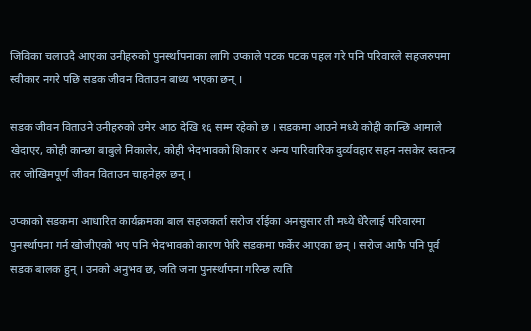जिविका चलाउदै आएका उनीहरुको पुनर्स्थापनाका लागि उप्काले पटक पटक पहल गरे पनि परिवारले सहजरुपमा स्वीकार नगरे पछि सडक जीवन विताउन बाध्य भएका छन् ।

सडक जीवन विताउने उनीहरुको उमेर आठ देखि १६ सम्म रहेको छ । सडकमा आउने मध्ये कोही कान्छि आमाले खेदाएर, कोही कान्छा बाबुले निकालेर, कोही भेदभावको शिकार र अन्य पारिवारिक दुर्व्यवहार सहन नसकेर स्वतन्त्र तर जोखिमपूर्ण जीवन विताउन चाहनेहरु छन् ।

उप्काको सडकमा आधारित कार्यक्रमका बाल सहजकर्ता सरोज र्राईका अनसुसार ती मध्ये धेरैलाई परिवारमा पुनर्स्थापना गर्न खोजीएको भए पनि भेदभावको कारण फेरि सडकमा फर्केर आएका छन् । सरोज आफै पनि पूर्व सडक बालक हुन् । उनको अनुभव छ, जति जना पुनर्स्थापना गरिन्छ त्यति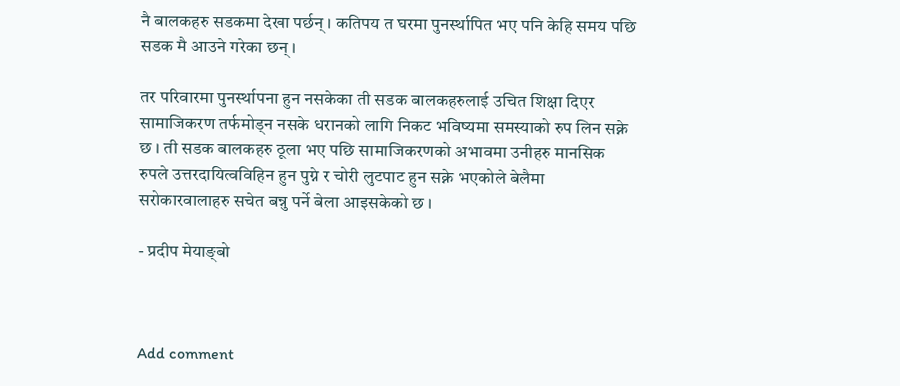नै बालकहरु सडकमा देखा पर्छन् । कतिपय त घरमा पुनर्स्थापित भए पनि केहि समय पछि सडक मै आउने गरेका छन् ।

तर परिवारमा पुनर्स्थापना हुन नसकेका ती सडक बालकहरुलाई उचित शिक्षा दिएर सामाजिकरण तर्फमोड्न नसके धरानको लागि निकट भविष्यमा समस्याको रुप लिन सक्ने छ । ती सडक बालकहरु ठूला भए पछि सामाजिकरणको अभावमा उनीहरु मानसिक रुपले उत्तरदायित्वविहिन हुन पुग्ने र चोरी लुटपाट हुन सक्ने भएकोले बेलैमा सरोकारवालाहरु सचेत बन्नु पर्ने बेला आइसकेको छ ।

- प्रदीप मेयाङ्बो



Add comment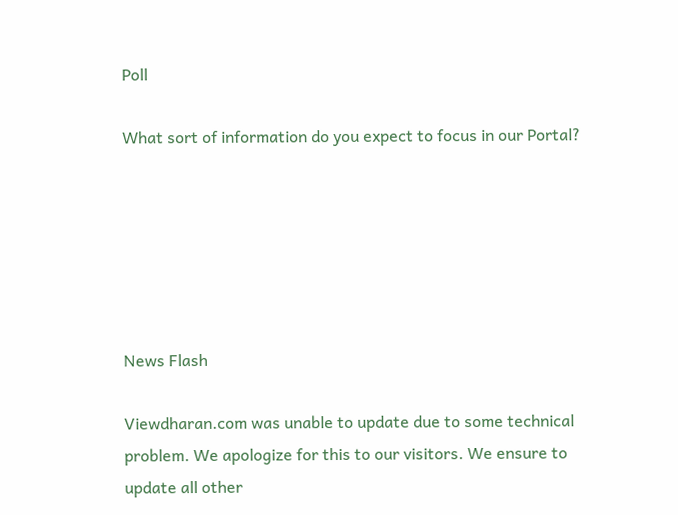Poll

What sort of information do you expect to focus in our Portal?






News Flash

Viewdharan.com was unable to update due to some technical problem. We apologize for this to our visitors. We ensure to update all other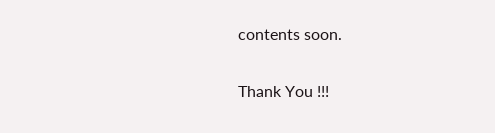contents soon.

Thank You !!!